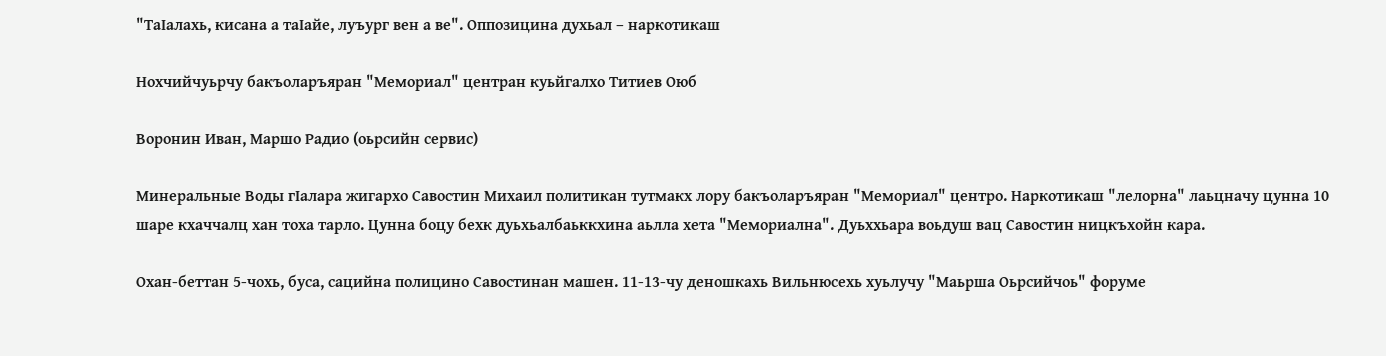"ТаIалахь, кисана а таIайе, луъург вен а ве". Оппозицина духьал – наркотикаш

Нохчийчуьрчу бакъоларъяран "Мемориал" центран куьйгалхо Титиев Оюб

Воронин Иван, Маршо Радио (оьрсийн сервис)

Минеральные Воды гIалара жигархо Савостин Михаил политикан тутмакх лору бакъоларъяран "Мемориал" центро. Наркотикаш "лелорна" лаьцначу цунна 10 шаре кхаччалц хан тоха тарло. Цунна боцу бехк дуьхьалбаьккхина аьлла хета "Мемориална". Дуьххьара воьдуш вац Савостин ницкъхойн кара.

Охан-беттан 5-чохь, буса, сацийна полицино Савостинан машен. 11-13-чу деношкахь Вильнюсехь хуьлучу "Маьрша Оьрсийчоь" форуме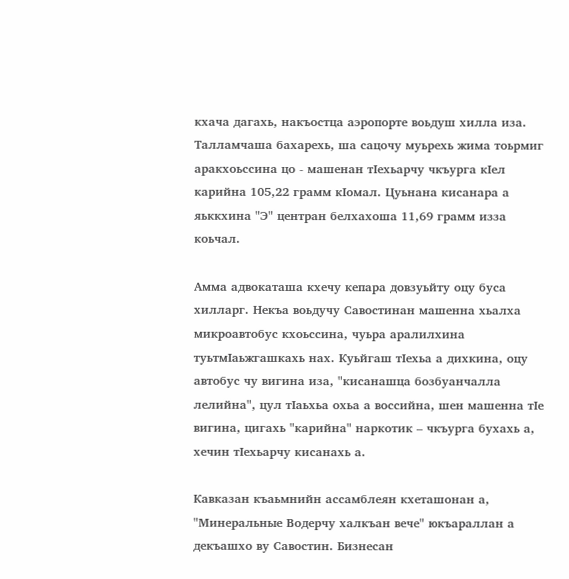кхача дагахь, накъостца аэропорте воьдуш хилла иза. Талламчаша бахарехь, ша сацочу муьрехь жима тоьрмиг аракхоьссина цо - машенан тIехьарчу чкъурга кIел карийна 105,22 грамм кIомал. Цуьнана кисанара а яьккхина "Э" центран белхахоша 11,69 грамм изза коьчал.

Амма адвокаташа кхечу кепара довзуьйту оцу буса хилларг. Некъа воьдучу Савостинан машенна хьалха микроавтобус кхоьссина, чуьра аралилхина туьтмIаьжгашкахь нах. Куьйгаш тIехьа а дихкина, оцу автобус чу вигина иза, "кисанашца бозбуанчалла лелийна", цул тIаьхьа охьа а воссийна, шен машенна тIе вигина, цигахь "карийна" наркотик – чкъурга бухахь а, хечин тIехьарчу кисанахь а.

Кавказан къаьмнийн ассамблеян кхеташонан а, "Минеральные Водерчу халкъан вече" юкъараллан а декъашхо ву Савостин. Бизнесан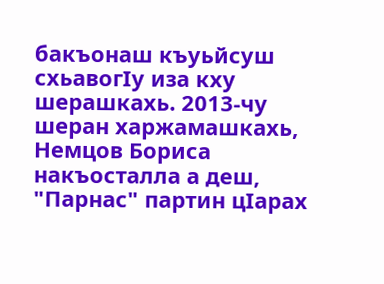бакъонаш къуьйсуш схьавогIу иза кху шерашкахь. 2013-чу шеран харжамашкахь, Немцов Бориса накъосталла а деш, "Парнас" партин цIарах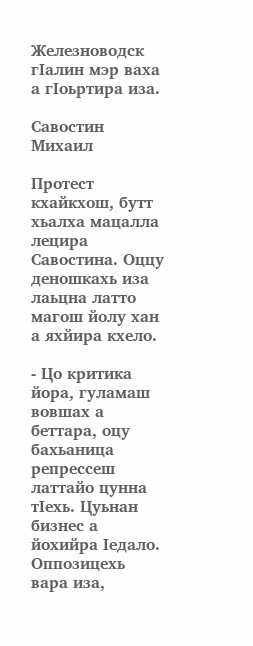Железноводск гIалин мэр ваха а гIоьртира иза.

Савостин Михаил

Протест кхайкхош, бутт хьалха мацалла лецира Савостина. Оццу деношкахь иза лаьцна латто магош йолу хан а яхйира кхело.

- Цо критика йора, гуламаш вовшах а беттара, оцу бахьаница репрессеш латтайо цунна тIехь. Цуьнан бизнес а йохийра Iедало. Оппозицехь вара иза,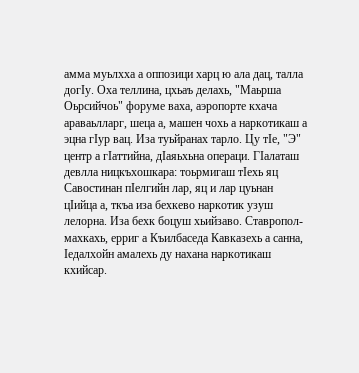амма муьлхха а оппозици харц ю ала дац, талла догIу. Оха теллина, цхьаъ делахь, "Маьрша Оьрсийчоь" форуме ваха, аэропорте кхача араваьлларг, шеца а, машен чохь а наркотикаш а эцна гIур вац. Иза туьйранах тарло. Цу тIе, "Э" центр а гIаттийна, дIаяьхьна операци. ГIалаташ девлла ницкъхошкара: тоьрмигаш тIехь яц Савостинан пIелгийн лар, яц и лар цуьнан цIийца а, ткъа иза бехкево наркотик узуш лелорна. Иза бехк боцуш хьийзаво. Ставропол-махкахь, ерриг а Къилбаседа Кавказехь а санна, Iедалхойн амалехь ду нахана наркотикаш кхийсар.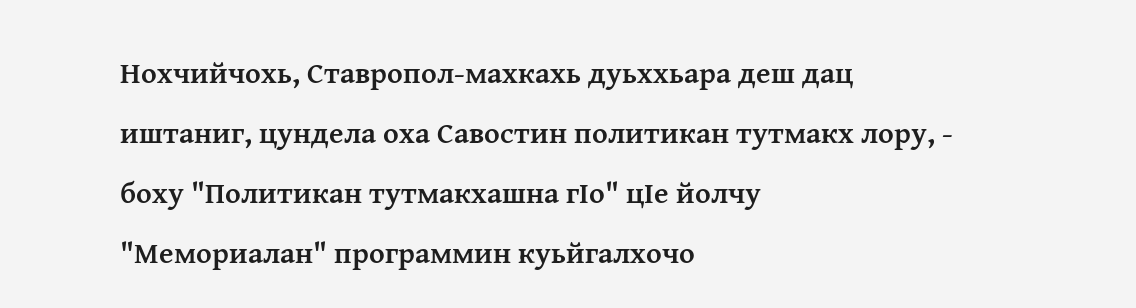Нохчийчохь, Ставропол-махкахь дуьххьара деш дац иштаниг, цундела оха Савостин политикан тутмакх лору, - боху "Политикан тутмакхашна гIо" цIе йолчу "Мемориалан" программин куьйгалхочо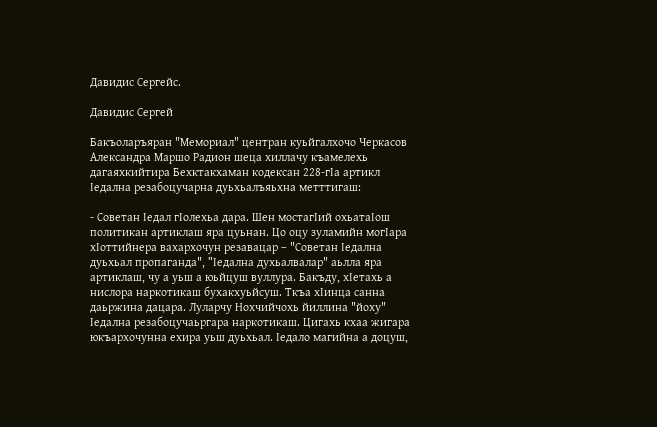Давидис Сергейс.

Давидис Сергей

Бакъоларъяран "Мемориал" центран куьйгалхочо Черкасов Александра Маршо Радион шеца хиллачу къамелехь дагаяхкийтира Бехктакхаман кодексан 228-гIа артикл Iедална резабоцучарна дуьхьалъяьхна метттигаш:

- Советан Iедал гIолехьа дара. Шен мостагIий охьатаIош политикан артиклаш яра цуьнан. Цо оцу зуламийн могIара хIоттийнера вахархочун резавацар – "Советан Iедална дуьхьал пропаганда", "Iедална духьалвалар" аьлла яра артиклаш, чу а уьш а юьйцуш вуллура. Бакъду, хIетахь а нислора наркотикаш бухакхуьйсуш. Ткъа хIинца санна даьржина дацара. Луларчу Нохчийчохь йиллина "йоху" Iедална резабоцучаьргара наркотикаш. Цигахь кхаа жигара юкъархочунна ехира уьш дуьхьал. Iедало магийна а доцуш,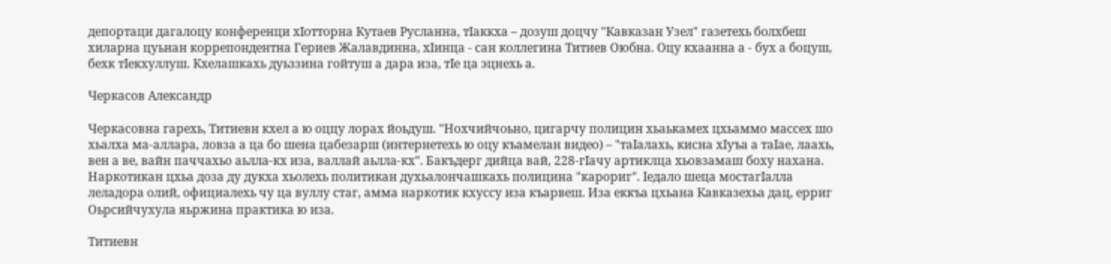депортаци дагалоцу конференци хIотторна Кутаев Русланна, тIаккха – дозуш доцчу "Кавказан Узел" газетехь болхбеш хиларна цуьнан коррепондентна Гериев Жалавдинна, хIинца - сан коллегина Титиев Оюбна. Оцу кхаанна а - бух а боцуш, бехк тIекхуллуш. Кхелашкахь дуьззина гойтуш а дара иза, тIе ца эцнехь а.

Черкасов Александр

Черкасовна гарехь, Титиевн кхел а ю оццу лорах йоьдуш. "Нохчийчоьно, цигарчу полицин хьаькамех цхьаммо массех шо хьалха ма-аллара, ловза а ца бо шена цабезарш (интернетехь ю оцу къамелан видео) – "таIалахь, кисна хIуъа а таIае, лаахь, вен а ве, вайн паччахьо аьлла-кх иза, валлай аьлла-кх". Бакъдерг дийца вай, 228-гIачу артиклца хьовзамаш боху нахана. Наркотикан цхьа доза ду дукха хьолехь политикан духьалончашкахь полицина "карориг". Iедало шеца мостагIалла леладора олий, официалехь чу ца вуллу стаг, амма наркотик кхуссу иза къарвеш. Иза еккъа цхьана Кавказехьа дац, ерриг Оьрсийчухула яьржина практика ю иза.

Титиевн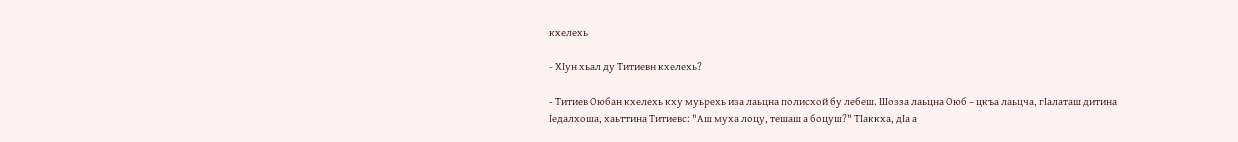кхелехь

- ХIун хьал ду Титиевн кхелехь?

- Титиев Оюбан кхелехь кху муьрехь иза лаьцна полисхой бу лебеш. Шозза лаьцна Оюб – цкъа лаьцча, гIалаташ дитина Iедалхоша, хаьттина Титиевс: "Аш муха лоцу, тешаш а боцуш?" ТIаккха, дIа а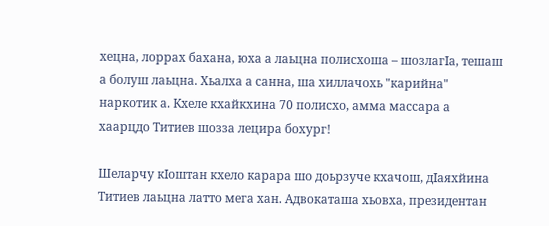хецна, лоррах бахана, юха а лаьцна полисхоша – шозлагIа, тешаш а болуш лаьцна. Хьалха а санна, ша хиллачохь "карийна" наркотик а. Кхеле кхайкхина 70 полисхо, амма массара а хаарцдо Титиев шозза лецира бохург!

Шеларчу кIоштан кхело карара шо доьрзуче кхачош, дIаяхйина Титиев лаьцна латто мега хан. Адвокаташа хьовха, президентан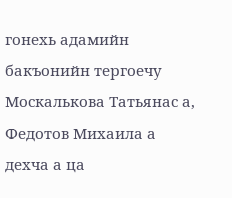гонехь адамийн бакъонийн тергоечу Москалькова Татьянас а, Федотов Михаила а дехча а ца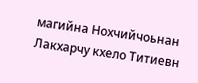магийна Нохчийчоьнан Лакхарчу кхело Титиевн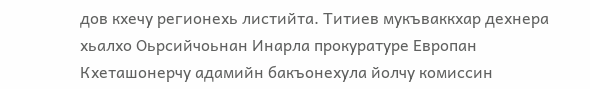дов кхечу регионехь листийта. Титиев мукъваккхар дехнера хьалхо Оьрсийчоьнан Инарла прокуратуре Европан Кхеташонерчу адамийн бакъонехула йолчу комиссин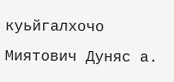куьйгалхочо Миятович Дуняс а.